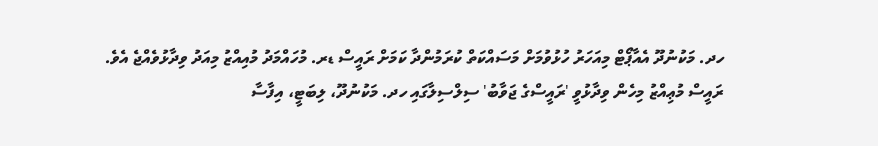ހދ. މަކުނުދޫ އެއާޕޯޓް މިއަހަރު ހުޅުވުމަށް މަސައްކަތް ކުރަމުންދާ ކަމަށް ރައީސް ޑރ. މުހައްމަދު މުއިއްޒު މިއަދު ވިދާޅުވެއްޖެ އެވެ.
ރައީސް މުޢިއްޒު މިހެން ވިދާޅުވީ 'ރައީސްގެ ޖަވާބު' ސިލްސިލާގައި ހދ. މަކުނުދޫ، ލިބަޓީ، އިފާސާ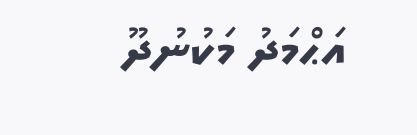އަޙްމަދު މަކުނުދޫ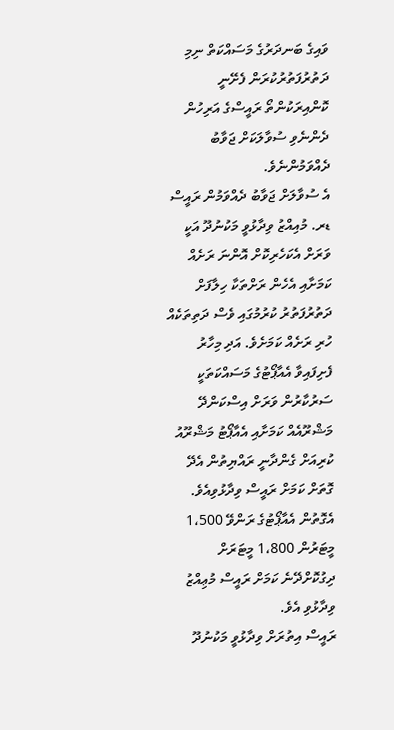ވައިގެ ބަނދަރުގެ މަސައްކަތް ނިމި ދަތުރުފަތުރުކުރަން ފެށޭނީ ކޮންއިރަކުންތޯ ރައީސްގެ އަރިހުން ދެންނެވި ސުވާލަކަށް ޖަވާބު ދެއްވަމުންނެވެ.
އެ ސުވާލަށް ޖަވާބު ދެއްވަމުން ރައީސް ޑރ. މުއިއްޒު ވިދާޅުވީ މަކުނުދޫ އަކީ ވަރަށް އެކަހެރިކޮށް އޮންނަ ރަށެއް ކަމަށާއި އެހެން ރަށްތަކާ ހިލާފަށް ދަތުރުފަތުރު ކުރުމުގައި ވެސް ދަތިތަކެއް ހުރި ރަށެއް ކަމަށެވެ. އަދި މިހާރު ފެށިފައިވާ އެއާޕޯޓުގެ މަސައްކަތަކީ ސަރުކާރުން ވަރަށް އިސްކަންދޭ މަޝްރޫއެއް ކަމަށާއި އެއާޕޯޓު މަޝްރޫއު ކުރިއަށް ގެންދާނީ ރައްޔިތުން އެދޭ ގޮތަށް ކަމަށް ރައީސް ވިދާޅުވިއެވެ. އެގޮތުން އެއާޕޯޓުގެ ރަންވޭ 1،500 މީޓަރުން 1،800 މީޓަރަށް ދިގުކޮށްދޭނެ ކަމަށް ރައީސް މުޢިއްޒު ވިދާޅުވި އެވެ.
ރައީސް އިތުރަށް ވިދާޅުވީ މަކުނުދޫ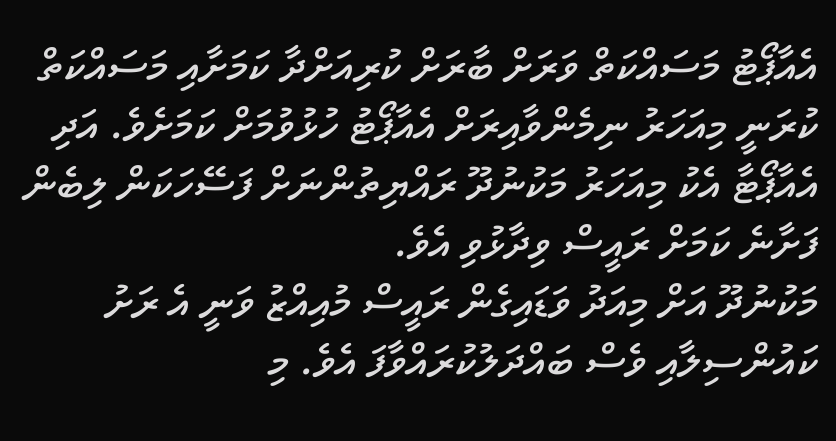އެއާޕޯޓު މަސައްކަތް ވަރަށް ބާރަށް ކުރިއަށްދާ ކަމަށާއި މަސައްކަތް ކުރަނީ މިއަހަރު ނިމެންވާއިރަށް އެއާޕޯޓު ހުޅުވުމަށް ކަމަށެވެ. އަދި އެއާޕޯޓާ އެކު މިއަހަރު މަކުނުދޫ ރައްޔިތުންނަށް ފަސޭހަކަން ލިބެން ފަށާނެ ކަމަށް ރައީސް ވިދާޅުވި އެވެ.
މަކުނުދޫ އަށް މިއަދު ވަޑައިގެން ރައީސް މުއިއްޒު ވަނީ އެ ރަށު ކައުންސިލާއި ވެސް ބައްދަލުކުރައްވާފަ އެވެ. މި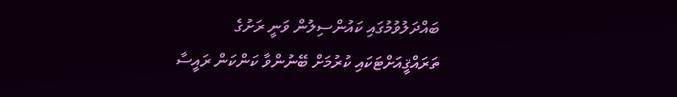ބައްދަލުވުމުގައި ކައުންސިލުން ވަނީ ރަށުގެ ތަރައްޤީއަށްޓަކައި ކުރުމަށް ބޭނުންވާ ކަންކަން ރައީސާ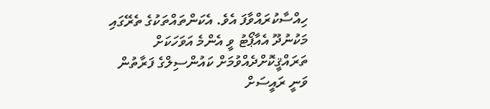ހިއްސާކުރައްވާފަ އެވެ. އެކަންތައްތަކުގެ ތެރޭގައި މަކުނުދޫ އެއާޕޯޓު ވީ އެންމެ އަވަހަކަށް ތަރައްޤީކޮށްދެއްވުމަށް ކައުންސިލްގެ ފަރާތުން ވަނީ ރައީސަށް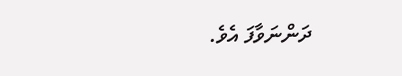ދަންނަވާފަ އެވެ.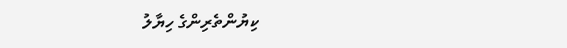ކިޔުންތެރިންގެ ހިޔާލު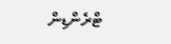ޓްރެންޑިން